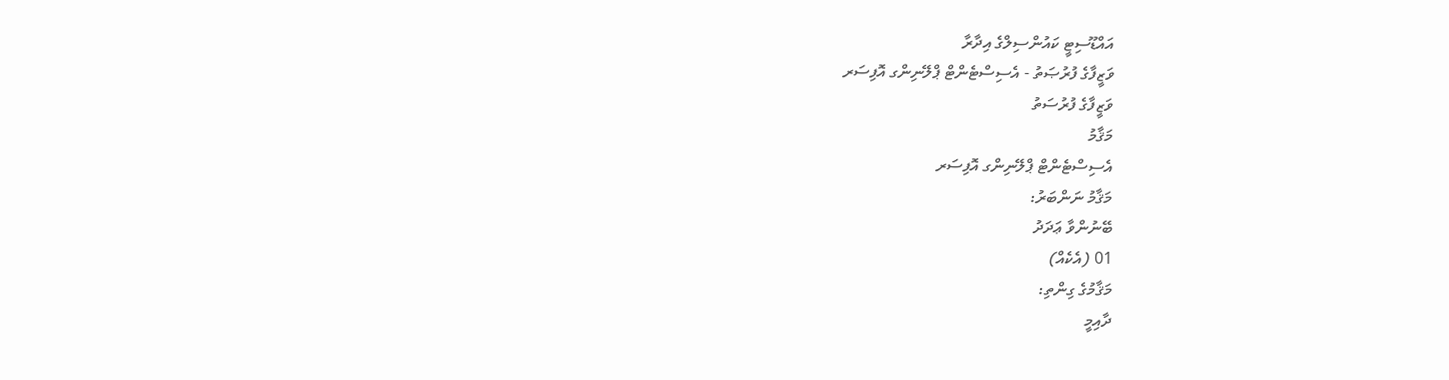އައްޑޫސިޓީ ކައުންސިލްގެ އިދާރާ
ވަޒީފާގެ ފުރުޞަތު - އެސިސްޓެންޓް ޕްލޭނިންގ އޮފިސަރ
ވަޒީފާގެ ފުރުސަތު
މަޤާމު
އެސިސްޓެންޓް ޕްލޭނިންގ އޮފިސަރ
މަޤާމު ނަންބަރު:
ބޭނުންވާ ޢަދަދު
01 (އެކެއް)
މަޤާމުގެ ގިންތި:
ދާއިމީ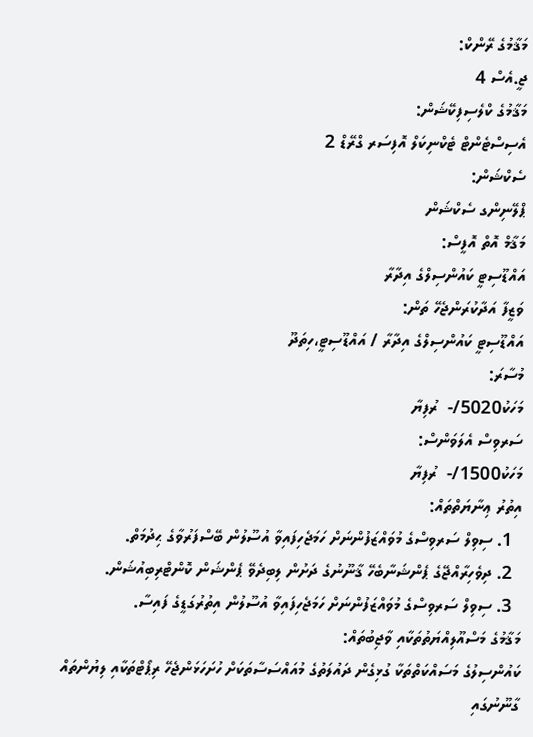މަޤާމުގެ ރޭންކް:
ޖީ.އެސް 4
މަޤާމުގެ ކްލެސިފިކޭޝަން:
އެސިސްޓެންޓް ޓެކްނިކަލް އޮފިސަރ ގްރޭޑް 2
ސެކްޝަން:
ޕްލޭނިންގ ސެކްޝަން
މަޤާމް އޮތް އޮފީސް:
އައްޑޫސިޓީ ކައުންސިލްގެ އިދާރާ
ވަޒީފާ އަދާކުރަންޖެހޭ ތަން:
އައްޑޫސިޓީ ކައުންސިލްގެ އިދާރާ / އައްޑޫސިޓީ،ހިތަދޫ
މުސާރަ:
މަހަކު5020/-  ރުފިޔާ
ސަރވިސް އެލަވަންސް:
މަހަކު1500/-  ރުފިޔާ
އިތުރު ޢިނާޔަތްތައް:
  1. ސިވިލް ސަރވިސްގެ މުވައްޒަފުންނަށް ހަމަޖެހިފައިވާ އުސޫލުން ބޭސްފަރުވާގެ ޙިދުމަތް.
  2. ދިވެހިރާއްޖޭގެ ޕެންޝަނާބެހޭ ޤާނޫނުގެ ދަށުން ލިބިދެވޭ ޕެންޝަން ކޮންޓްރިބިއުޝަން.
  3. ސިވިލް ސަރވިސްގެ މުވައްޒަފުންނަށް ހަމަޖެހިފައިވާ އުސޫލުން އިތުރުގަޑީގެ ފައިސާ.
މަޤާމުގެ މަސްއޫލިއްޔަތުތަކާއި ވާޖިބުތައް:
ކައުންސިލުގެ މަސައްކަތްތަކާ ގުޅިގެން ދައުލަތުގެ މުއައްސަސާތަކަށް ހުށަހަޅަންޖެހޭ ރިޕޯޓްތަކާއި ލިޔުންތައް ގާނޫނުގައި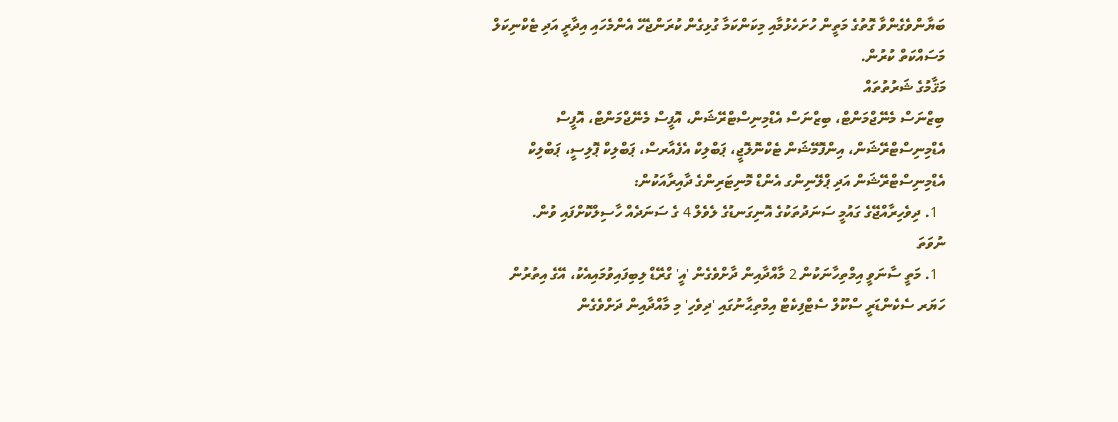ބަޔާންވެގެންވާ ގޮތުގެ މަތީން ހުށަހެޅުމާއި މިކަންކަމާ ގުޅިގެން ކުރަންޖެހޭ އެންމެހައި އިދާރީ އަދި ޓެކްނިކަލް މަސައްކަތް ކުރުން.
މަޤާމުގެ ޝަރުތުތައް
ބިޒްނަސް މެނޭޖްމަންޓް، ބިޒްނަސް އެޑްމިނިސްޓްރޭޝަން، އޮފީސް މެނޭޖްމަންޓް، އޮފީސް އެޑްމިނިސްޓްރޭޝަން، އިންފޮމޭޝަން ޓެކްނޮލޮޖީ، ޕަބްލިކް އެފެއާރސް، ޕަބްލިކް ޕޮލިސީ، ޕަބްލިކް އެޑްމިނިސްޓްރޭޝަން އަދި ޕްލޭނިންގ އެންޑް މޮނިޓަރިންގެ ދާއިރާއަކުން:
  1. ދިވެހިރާއްޖޭގެ ގައުމީ ސަނަދުތަކުގެ އޮނިގަނޑުގެ ލެވެލް 4 ގެ ސަނަދެއް ހާސިލްކޮށްފައި ވުން.
ނުވަތަ
  1. މަތީ ސާނަވީ އިމްތިހާނަކުން 2 މާއްދާއިން ދާށްވެގެން 'އީ' ގްރޭޑް ލިބިފައިވުމައިއެކު، އޭގެ އިތުރުން ހަޔަރ ސެކެންޑަރީ ސްކޫލް ސެޓްފިކެޓް އިމްތިޙާނުގައި 'ދިވެހި' މި މާއްދާއިން ދަށްވެގެން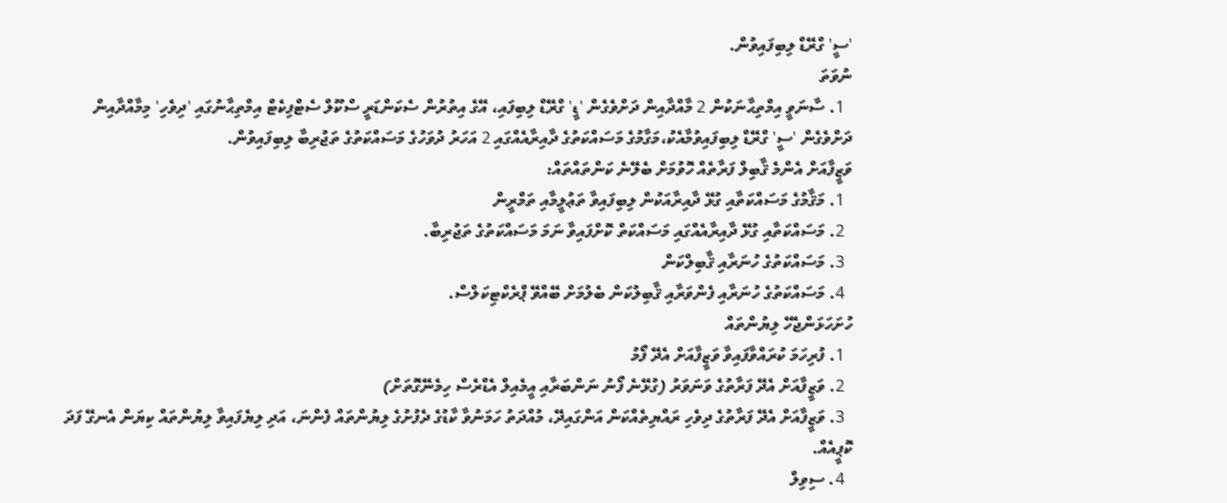'ސީ' ގްރޭޑް ލިބިފައިވުން.
ނުވަތަ
  1. ސާނަވީ އިމްތިޙާނަކުން 2 މާއްދާއިން ދަށްވެގެން 'ޑީ' ގްރޭޑް ލިބިފައި، އޭގެ އިތުރުން ސެކަންޑަރީ ސްކޫލް ސެޓްފިކެޓް އިމްތިޙާނުގައި 'ދިވެހި' މިމާއްދާއިން ދަށްވެގެން 'ސީ' ގްރޭޑް ލިބިފައިވުމާއެކު،މަގާމުގެ މަސައްކަތުގެ ދާއިރާއެއްގައި 2 އަހަރު ދުވަހުގެ މަސައްކަތުގެ ތަޖުރިބާ ލިބިފައިވުން.
ވަޒީފާއަށް އެންމެ ޤާބިލް ފަރާތެއް ހޮވުމަށް ބެލޭނެ ކަންތައްތައް:
  1. މަޤާމުގެ މަސައްކަތާއި ގުޅޭ ދާއިރާއަކުން ލިބިފައިވާ ތަޢުލީމާއި ތަމްރީން
  2. މަސައްކަތާއި ގުޅޭ ދާއިރާއެއްގައި މަސައްކަތް ކޮށްފައިވާ ނަމަ މަސައްކަތުގެ ތަޖުރިބާ.
  3. މަސައްކަތުގެ ހުނަރާއި ޤާބިލްކަން
  4. މަސައްކަތުގެ ހުނަރާއި ފެންވަރާއި ޤާބިލުކަން ބެލުމަށް ބޭއްވޭ ޕްރެކްޓިކަލްސް.
ހުށަހަޅަންޖެހޭ ލިޔުންތައް
  1. ފުރިހަމަ ކުރައްވާފައިވާ ވަޒީފާއަށް އެދޭ ފޯމު
  2. ވަޒީފާއަށް އެދޭ ފަރާތުގެ ވަނަވަރު (ގުޅޭނެ ފޯނު ނަންބަރާއި އީމެއިލް އެޑްރެސް ހިމެނޭގޮތަށް)
  3. ވަޒީފާއަށް އެދޭ ފަރާތުގެ ދިވެހި ރައްޔިތެއްކަން އަންގައިދޭ، މުއްދަތު ހަމަނުވާ ކާޑުގެ ދެފުށުގެ ލިޔުންތައް ފެންނަ، އަދި ލިޔެފައިވާ ލިޔުންތައް ކިޔަން އެނގޭ ފަދަ ކޮޕީއެއް.
  4. ސިވިލް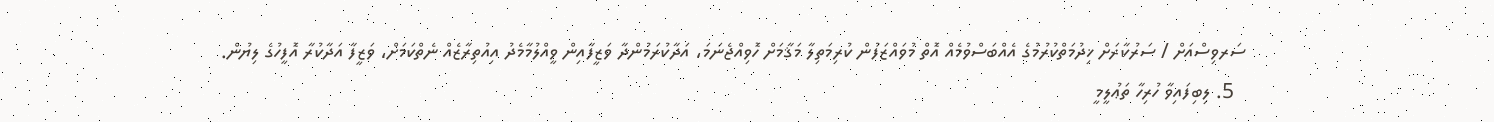ސަރވިސްއަށް / ސަރުކާރަށް ޚިދުމަތްކުރުމުގެ އެއްބަސްވުމެއް އޮތް މުވައްޒަފުން ކުރިމަތިލާ މަޤާމަށް ހޮވިއްޖެނަމަ، އަދާކުރަމުންދާ ވަޒީފާއިން ވީއްލުމާމެދު އިއުތިރާޒެއް ނެތްކަމަށް، ވަޒީފާ އަދާކުރާ އޮފީހުގެ ލިޔުން.
  5. ލިބިފައިވާ ހުރިހާ ތަޢުލީމީ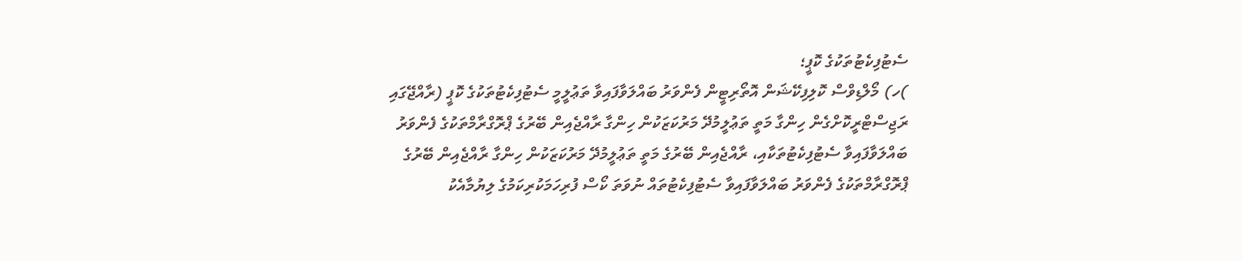ސެޓުފިކެޓުތަކުގެ ކޮޕީ؛
)ހ) މޯލްޑިވްސް ކޮލިފިކޭޝަން އޮތޯރިޓީން ފެންވަރު ބައްލަވާފައިވާ ތަޢުލީމީ ސެޓުފިކެޓުތަކުގެ ކޮޕީ (ރާއްޖޭގައި ރަޖިސްޓްރީކޮށްގެން ހިންގާ މަތީ ތަޢުލީމުދޭ މަރުކަޒަކުން ހިންގާ ރާއްޖެއިން ބޭރުގެ ޕްރޮގްރާމްތަކުގެ ފެންވަރު ބައްލަވާފައިވާ ސެޓުފިކެޓުތަކާއި، ރާއްޖެއިން ބޭރުގެ މަތީ ތަޢުލީމުދޭ މަރުކަޒަކުން ހިންގާ ރާއްޖެއިން ބޭރުގެ ޕްރޮގްރާމްތަކުގެ ފެންވަރު ބައްލަވާފައިވާ ސެޓުފިކެޓުތައް ނުވަތަ ކޯސް ފުރިހަމަކުރިކަމުގެ ލިޔުމާއެކު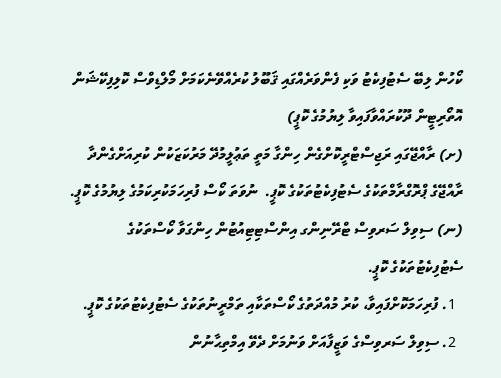ކޯހުން ލިބޭ ސެޓުފިކެޓު ވަކި ފެންވަރެއްގައި ޤަބޫލު ކުރެއްވޭނެކަމަށް މޯލްޑިވްސް ކޮލިފިކޭޝަން އޮތޯރިޓީން ދޫކުރައްވާފައިވާ ލިޔުމުގެ ކޮޕީ)
(ށ) ރާއްޖޭގައި ރަޖިސްޓްރީކޮށްގެން ހިންގާ މަތީ ތަޢުލީމުދޭ މަރުކަޒަކުން ކުރިއަށްގެންދާ ރާއްޖޭގެ ޕްރޮގްރާމްތަކުގެ ސެޓުފިކެޓުތަކުގެ ކޮޕީ.  ނުވަތަ ކޯސް ފުރިހަމަކުރިކަމުގެ ލިޔުމުގެ ކޮޕީ.
(ނ) ސިވިލް ސަރވިސް ޓްރޭނިންގ އިންސްޓިޓިއުޓުން ހިންގަވާ ކޯސްތަކުގެ ސެޓުފިކެޓުތަކުގެ ކޮޕީ.
  1. ފުރިހަމަކޮށްފައިވާ، ކުރު މުއްދަތުގެ ކޯސްތަކާއި ތަމްރީނުތަކުގެ ސެޓުފިކެޓުތަކުގެ ކޮޕީ.
  2. ސިވިލް ސަރވިސްގެ ވަޒީފާއަށް ވަނުމަށް ދެވޭ އިމްތިޙާނުން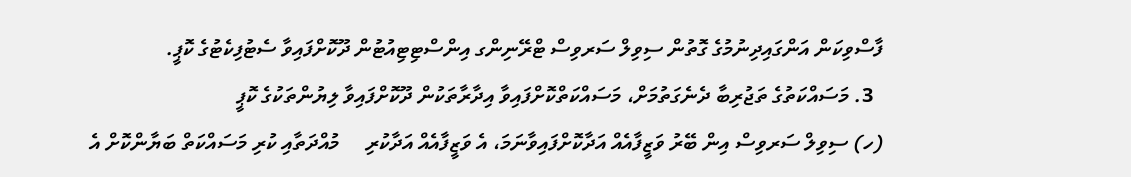ފާސްވިކަން އަންގައިދިނުމުގެ ގޮތުން ސިވިލް ސަރވިސް ޓްރޭނިންގ އިންސްޓިޓިއުޓުން ދޫކޮށްފައިވާ ސެޓުފިކެޓުގެ ކޮޕީ.
  3. މަސައްކަތުގެ ތަޖުރިބާ ދެނެގަތުމަށް، މަސައްކަތްކޮށްފައިވާ އިދާރާތަކުން ދޫކޮށްފައިވާ ލިޔުންތަކުގެ ކޮޕީ
(ހ) ސިވިލް ސަރވިސް އިން ބޭރު ވަޒީފާއެއް އަދާކޮށްފައިވާނަމަ، އެ ވަޒީފާއެއް އަދާކުރި     މުއްދަތާއި ކުރި މަސައްކަތް ބަޔާންކޮށް އެ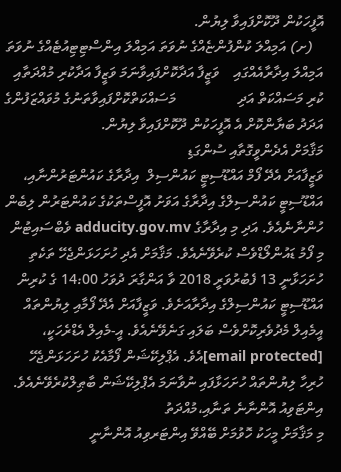އޮފީހަކުން ދޫކޮށްފައިވާ ލިޔުން.
   (ށ) އަމިއްލަ ކުންފުންޏެއްގެ ނުވަތަ އަމިއްލަ އިންސްޓިޓިއުޓެއްގެ ނުވަތަ އަމިއްލަ އިދާރާއެއްގައި    ވަޒީފާ އަދާކޮށްފައިވާނަމަ ވަޒީފާ އަދާކުރި މުއްދަތާއި ކުރި މަސައްކަތް އަދި                 މަސައްކަތްކޮށްފައިވާތަނުގެ މުވައްޒަފުންގެ އަދަދު ބަޔާންކޮށް އެ އޮފީހަކުން ދޫކޮށްފައިވާ ލިޔުން.
މަޤާމަށް އެދެންވީގޮތާއި ސުންގަޑި
ވަޒީފާއަށް އެދޭ ފޯމް އައްޑޫސިޓީ ކައުންސިލް  އިދާރާގެ ކައުންޓަރުންނާއި، އައްޑޫސިޓީ ކައުންސިލްގެ އިދާރާގެ އަވަށު އޮފީސްތަކުގެ ކައުންޓަރުން ލިބެން ހުންނާނެއެވެ. އަދި މި އިދާރާގެ adducity.gov.mv ވެބްސައިޓުން މި ފޯމު ޑައުންލޯޑްވެސް ކުރެވޭނެއެވެ. މަޤާމަށް އެދި ހުށަހަޅަންޖެހޭ ތަކެތި ހުށަހަޅާނީ 13 ފެބުރުވަރީ 2018 ވާ އަންގާރަ ދުވަހު 14:00 ގެ ކުރިން އައްޑޫސިޓީ ކައުންސިލްގެ އިދާރާއަށެވެ. ވަޒީފާއަށް އެދޭ ފޯމާއި ލިޔުންތައް އީމެއިލް މެދުވެރިކޮށްވެސް ބަލައި ގަނެވޭނެއެވެ. އީ-މެއިލް އެޑްރެހަކީ،  [email protected]އެވެ. އެޕްލިކޭޝަން ފޯމާއެކު ހުށަހަޅަންޖެހޭ ހުރިހާ ލިޔުންތައް ހުށަހަޅާފައި ނުވާނަމަ އެޕްލިކޭޝަން ބާޠިލްކުރެވޭނެއެވެ.
އިންޓަވިއު އޮންނާނެ ތަނާއި،މުއްދަތު
މި މަޤާމަށް މީހަކު ހޮވުމަށް ބޭއްވޭ އިންޓަރވިއު އޮންނާނީ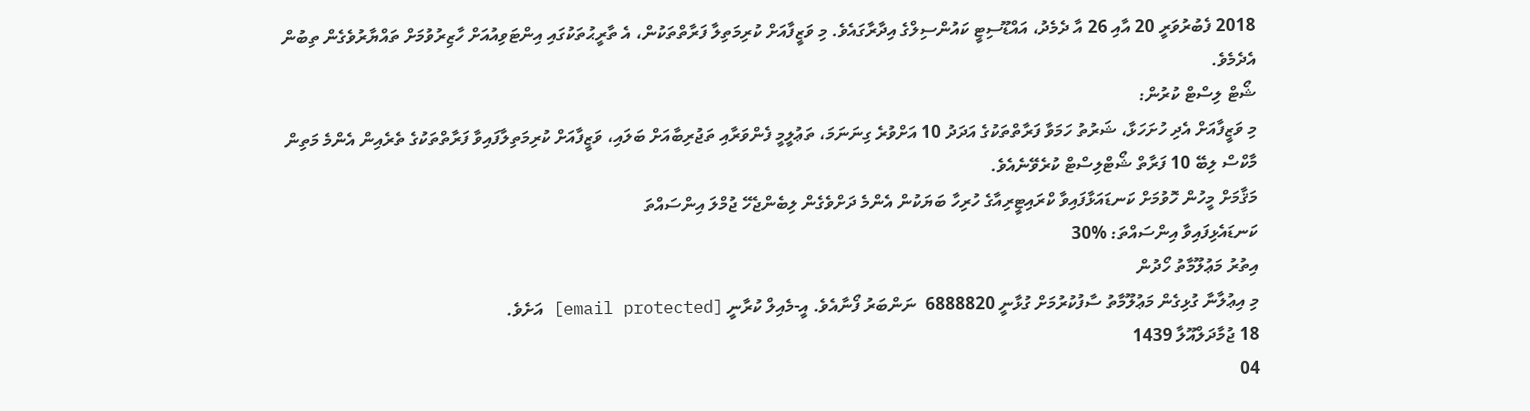2018 ފެބުރުވަރީ 20 އާއި 26 އާ ދެމެދު، އައްޑޫސިޓީ ކައުންސިލްގެ އިދާރާގައެވެ. މި ވަޒީފާއަށް ކުރިމަތިލާ ފަރާތްތަކުން، އެ ތާރީޙުތަކުގައި އިންޓަވިއުއަށް ހާޒިރުވުމަށް ތައްޔާރުވެގެން ތިބުން އެދެމެވެ.
ޝޯޓް ލިސްޓް ކުރުން:
މި ވަޒީފާއަށް އެދި ހުށަހަޅާ، ޝަރުތު ހަމަވާ ފަރާތްތަކުގެ އަދަދު 10 އަށްވުރެ ގިނަނަމަ، ތަޢުލީމީ ފެންވަރާއި ތަޖުރިބާއަށް ބަލައި، ވަޒީފާއަށް ކުރިމަތިލާފައިވާ ފަރާތްތަކުގެ ތެރެއިން އެންމެ މަތިން މާކްސް ލިބޭ 10 ފަރާތް ޝޯޓްލިސްޓް ކުރެވޭނެއެވެ.
މަޤާމަށް މީހުން ހޮވުމަށް ކަނޑައަޅާފައިވާ ކްރައިޓީރިއާގެ ހުރިހާ ބަޔަކުން އެންމެ ދަށްވެގެން ލިބެންޖެހޭ ޖުމްލަ އިންސައްތަ
ކަނޑައެޅިފައިވާ އިންސައްތަ: %30
އިތުރު މަޢުލޫމާތު ހޯދުން
މި އިޢުލާނާ ގުޅިގެން މަޢުލޫމާތު ސާފުކުރުމަށް ގުޅާނީ 6888820  ނަންބަރު ފޯނާއެވެ. އީ-މެއިލް ކުރާނީ [email protected] އަށެވެ.
18 ޖުމާދަލްއޫލާ 1439
04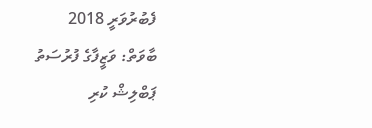ފެބުރުވަރީ 2018
ބާވަތް: ވަޒީފާގެ ފުރުސަތު
ޕަބްލިޝް ކުރި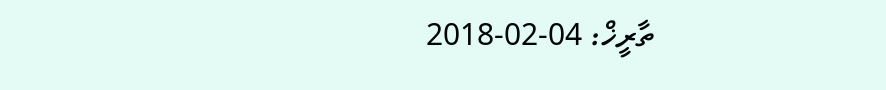ތާރީޚް: 04-02-2018